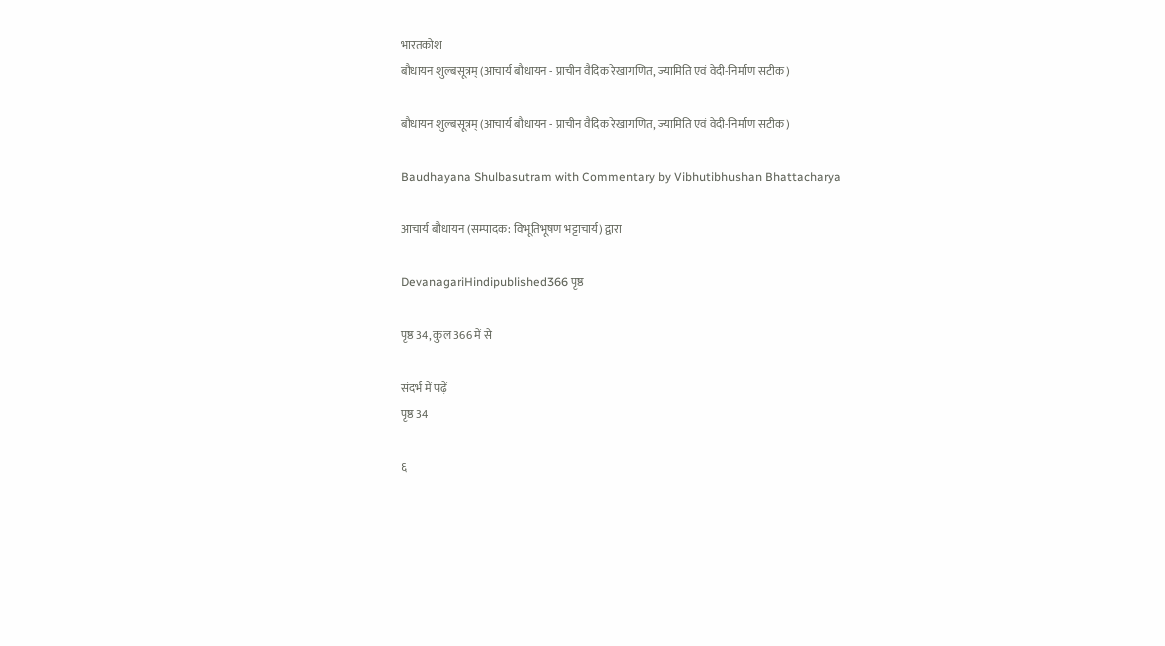भारतकोश
बौधायन शुल्बसूत्रम् (आचार्य बौधायन - प्राचीन वैदिक रेखागणित, ज्यामिति एवं वेदी-निर्माण सटीक)

बौधायन शुल्बसूत्रम् (आचार्य बौधायन - प्राचीन वैदिक रेखागणित, ज्यामिति एवं वेदी-निर्माण सटीक)

Baudhayana Shulbasutram with Commentary by Vibhutibhushan Bhattacharya

आचार्य बौधायन (सम्पादक: विभूतिभूषण भट्टाचार्य) द्वारा

DevanagariHindipublished366 पृष्ठ

पृष्ठ 34, कुल 366 में से

संदर्भ में पढ़ें
पृष्ठ 34

६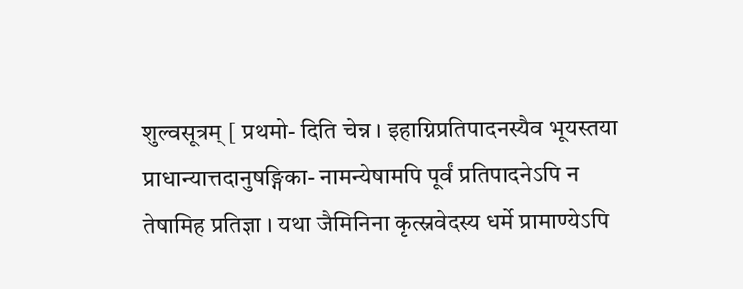शुल्वसूत्रम् [ प्रथमो- दिति चेन्न । इहाग्निप्रतिपादनस्यैव भूयस्तया प्राधान्यात्तदानुषङ्गिका- नामन्येषामपि पूर्वं प्रतिपादनेऽपि न तेषामिह प्रतिज्ञा । यथा जैमिनिना कृत्स्नवेदस्य धर्मे प्रामाण्येऽपि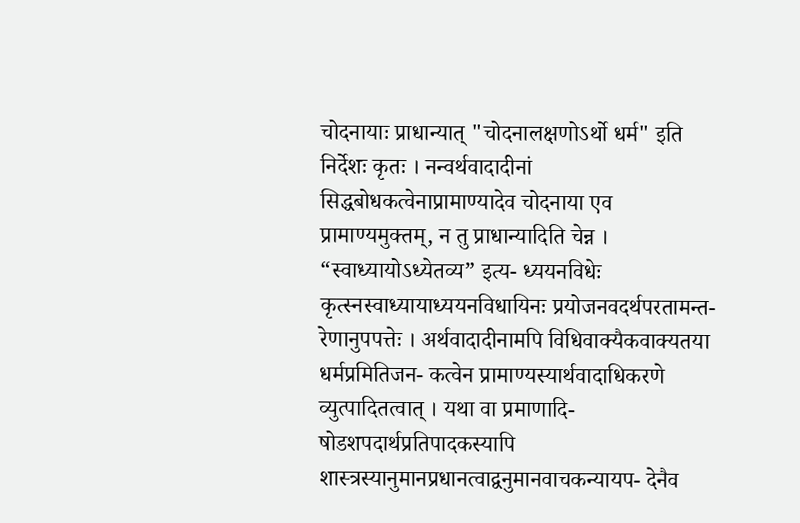चोदनायाः प्राधान्यात् "चोदनालक्षणोऽर्थो धर्म" इति निर्देशः कृतः । नन्वर्थवादादीनां सिद्धबोधकत्वेनाप्रामाण्यादेव चोदनाया एव प्रामाण्यमुक्तम्, न तु प्राधान्यादिति चेन्न । “स्वाध्यायोऽध्येतव्य” इत्य- ध्ययनविधेः कृत्स्नस्वाध्यायाध्ययनविधायिनः प्रयोजनवदर्थपरतामन्त- रेणानुपपत्तेः । अर्थवादादीनामपि विधिवाक्यैकवाक्यतया धर्मप्रमितिजन- कत्वेन प्रामाण्यस्यार्थवादाधिकरणे व्युत्पादितत्वात् । यथा वा प्रमाणादि- षोडशपदार्थप्रतिपादकस्यापि शास्त्रस्यानुमानप्रधानत्वाद्वनुमानवाचकन्यायप- देनैव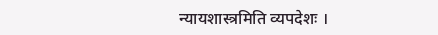न्यायशास्त्रमिति व्यपदेशः ।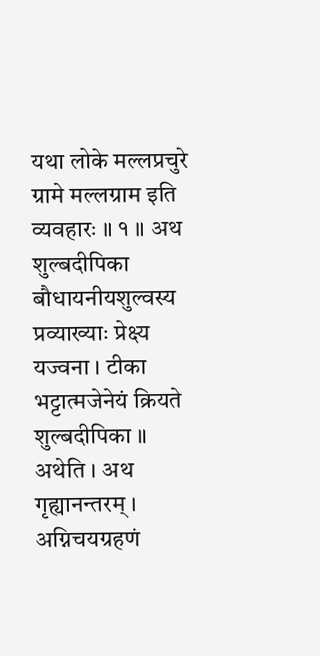यथा लोके मल्लप्रचुरे ग्रामे मल्लग्राम इति व्यवहारः ॥ १ ॥ अथ शुल्बदीपिका बौधायनीयशुल्वस्य प्रव्याख्याः प्रेक्ष्य यज्वना । टीका भट्टात्मजेनेयं क्रियते शुल्बदीपिका ॥ अथेति । अथ गृह्यानन्तरम् । अग्निचयग्रहणं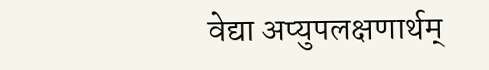वेद्या अप्युपलक्षणार्थम्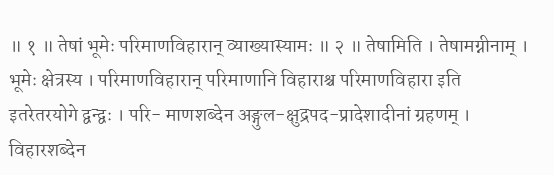॥ १ ॥ तेषां भूमेः परिमाणविहारान् व्याख्यास्यामः ॥ २ ॥ तेषामिति । तेषामग्नीनाम् । भूमेः क्षेत्रस्य । परिमाणविहारान् परिमाणानि विहाराश्च परिमाणविहारा इति इतरेतरयोगे द्वन्द्वः । परि- माणशब्देन अङ्गुल-क्षुद्रपद-प्रादेशादीनां ग्रहणम् । विहारशब्देन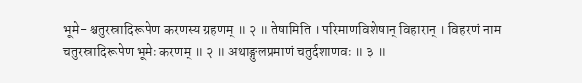भूमे- श्चतुरस्रादिरूपेण करणस्य ग्रहणम् ॥ २ ॥ तेषामिति । परिमाणविशेषान् विहारान् । विहरणं नाम चतुरस्रादिरूपेण भूमेः करणम् ॥ २ ॥ अथाङ्गुलप्रमाणं चतुर्दशाणवः ॥ ३ ॥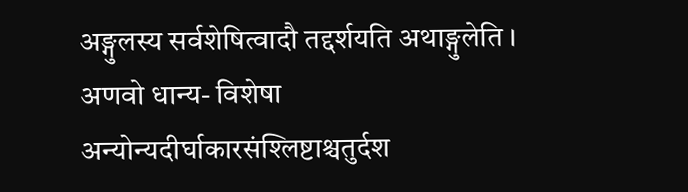अङ्गुलस्य सर्वशेषित्वादौ तद्दर्शयति अथाङ्गुलेति । अणवो धान्य- विशेषा अन्योन्यदीर्घाकारसंश्लिष्टाश्चतुर्दश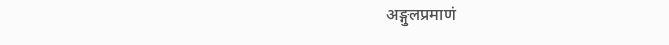अङ्गुलप्रमाणं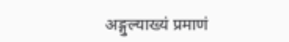अङ्गुल्याख्यं प्रमाणं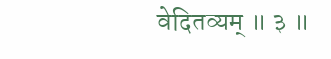वेदितव्यम् ॥ ३ ॥